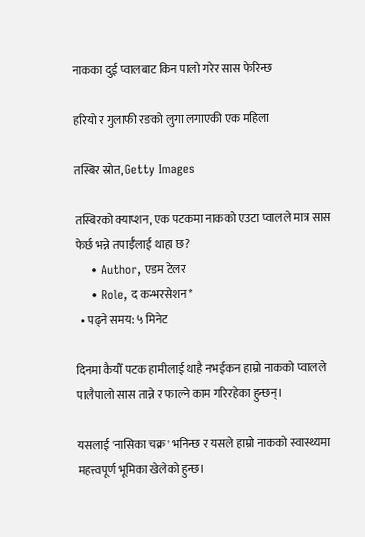नाकका दुई प्वालबाट किन पालो गरेर सास फेरिन्छ

हरियो र गुलाफी रङको लुगा लगाएकी एक महिला

तस्बिर स्रोत, Getty Images

तस्बिरको क्याप्शन, एक पटकमा नाकको एउटा प्वालले मात्र सास फेर्छ भन्ने तपाईँलाई थाहा छ?
    • Author, एडम टेलर
    • Role, द कन्भरसेशन*
  • पढ्ने समय: ५ मिनेट

दिनमा कैयौँ पटक हामीलाई थाहै नभईकन हाम्रो नाकको प्वालले पालैपालो सास तान्ने र फाल्ने काम गरिरहेका हुन्छन्।

यसलाई 'नासिका चक्र' भनिन्छ र यसले हाम्रो नाकको स्वास्थ्यमा महत्त्वपूर्ण भूमिका खेलेको हुन्छ।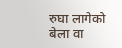रुघा लागेको बेला वा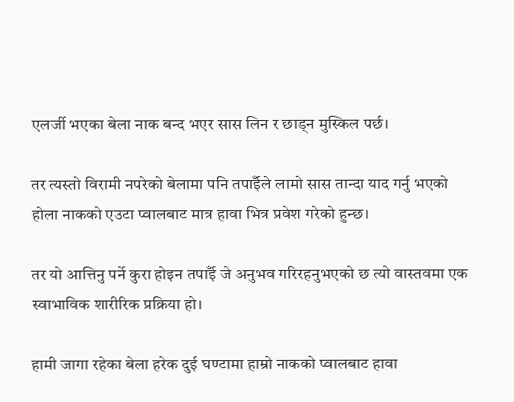एलर्जी भएका बेला नाक बन्द भएर सास लिन र छाड्न मुस्किल पर्छ।

तर त्यस्तो विरामी नपरेको बेलामा पनि तपाईँले लामो सास तान्दा याद गर्नु भएको होला नाकको एउटा प्वालबाट मात्र हावा भित्र प्रवेश गरेको हुन्छ।

तर यो आत्तिनु पर्ने कुरा होइन तपाईँ जे अनुभव गरिरहनुभएको छ त्यो वास्तवमा एक स्वाभाविक शारीरिक प्रक्रिया हो।

हामी जागा रहेका बेला हरेक दुई घण्टामा हाम्रो नाकको प्वालबाट हावा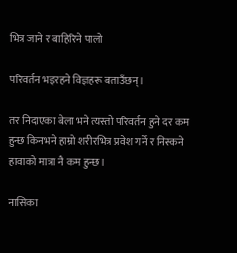भित्र जाने र बाहिरिने पालो

परिवर्तन भइरहने विज्ञहरू बताउँछन्।

तर निदाएका बेला भने त्यस्तो परिवर्तन हुने दर कम हुन्छ किनभने हाम्रो शरीरभित्र प्रवेश गर्ने र निस्कने हावाको मात्रा नै कम हुन्छ।

नासिका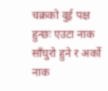चक्रको दुई पक्ष हुन्छः एउटा नाक साँघुरो हुने र अर्को नाक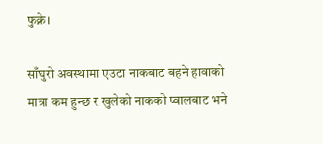फुक्ने।

साँघुरो अवस्थामा एउटा नाकबाट बहने हावाको मात्रा कम हुन्छ र खुलेको नाकको प्वालबाट भने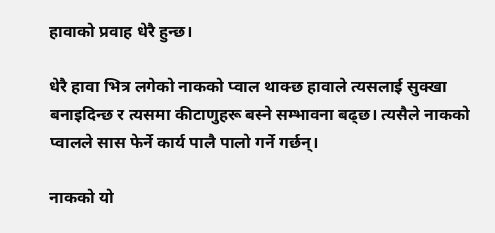हावाको प्रवाह धेरै हुन्छ।

धेरै हावा भित्र लगेको नाकको प्वाल थाक्छ हावाले त्यसलाई सुक्खा बनाइदिन्छ र त्यसमा कीटाणुहरू बस्ने सम्भावना बढ्छ। त्यसैले नाकको प्वालले सास फेर्ने कार्य पालै पालो गर्ने गर्छन्।

नाकको यो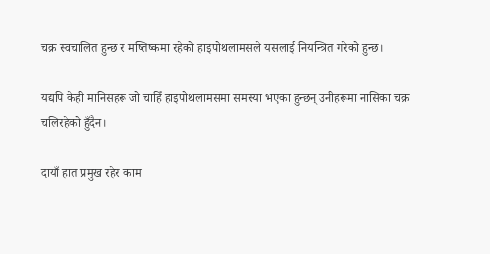चक्र स्वचालित हुन्छ र मष्तिष्कमा रहेको हाइपोथलामसले यसलाई नियन्त्रित गरेको हुन्छ।

यद्यपि केही मानिसहरू जो चाहिँ हाइपोथलामसमा समस्या भएका हुन्छन् उनीहरूमा नासिका चक्र चलिरहेको हुँदैन।

दायाँ हात प्रमुख रहेर काम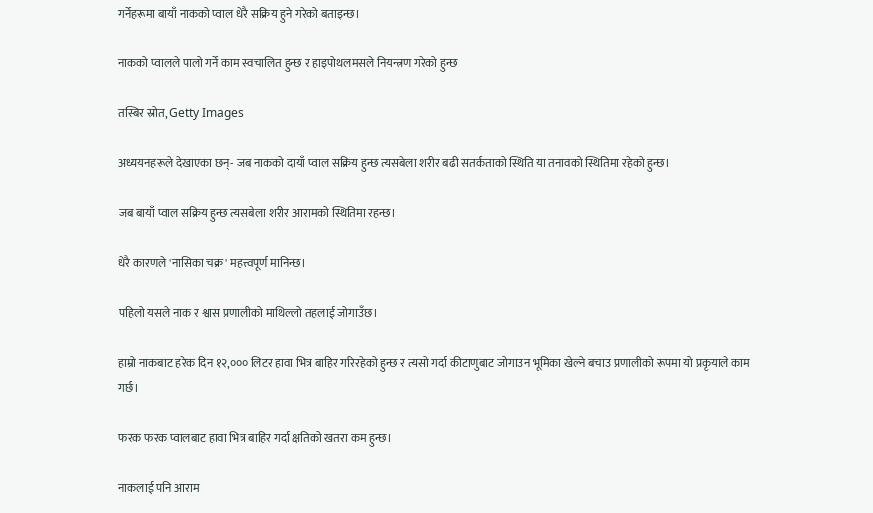गर्नेहरूमा बायाँ नाकको प्वाल धेरै सक्रिय हुने गरेको बताइन्छ।

नाकको प्वालले पालो गर्ने काम स्वचालित हुन्छ र हाइपोथलमसले नियन्त्रण गरेको हुन्छ

तस्बिर स्रोत, Getty Images

अध्ययनहरूले देखाएका छन्- जब नाकको दायाँ प्वाल सक्रिय हुन्छ त्यसबेला शरीर बढी सतर्कताको स्थिति या तनावको स्थितिमा रहेको हुन्छ।

जब बायाँ प्वाल सक्रिय हुन्छ त्यसबेला शरीर आरामको स्थितिमा रहन्छ।

धेरै कारणले 'नासिका चक्र' महत्त्वपूर्ण मानिन्छ।

पहिलो यसले नाक र श्वास प्रणालीको माथिल्लो तहलाई जोगाउँछ।

हाम्रो नाकबाट हरेक दिन १२,००० लिटर हावा भित्र बाहिर गरिरहेको हुन्छ र त्यसो गर्दा कीटाणुबाट जोगाउन भूमिका खेल्ने बचाउ प्रणालीको रूपमा यो प्रकृयाले काम गर्छ।

फरक फरक प्वालबाट हावा भित्र बाहिर गर्दा क्षतिको खतरा कम हुन्छ।

नाकलाई पनि आराम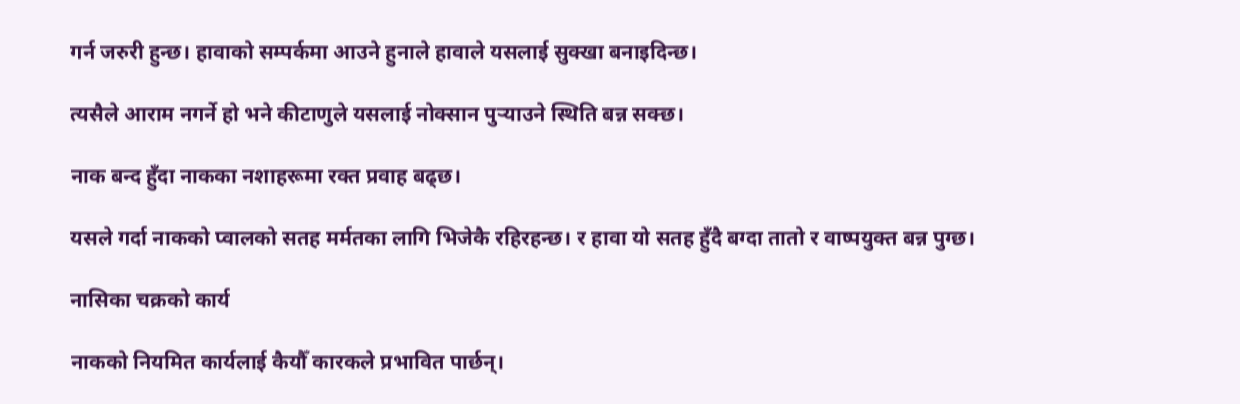गर्न जरुरी हुन्छ। हावाको सम्पर्कमा आउने हुनाले हावाले यसलाई सुक्खा बनाइदिन्छ।

त्यसैले आराम नगर्ने हो भने कीटाणुले यसलाई नोक्सान पुर्‍याउने स्थिति बन्न सक्छ।

नाक बन्द हुँदा नाकका नशाहरूमा रक्त प्रवाह बढ्छ।

यसले गर्दा नाकको प्वालको सतह मर्मतका लागि भिजेकै रहिरहन्छ। र हावा यो सतह हुँदै बग्दा तातो र वाष्पयुक्त बन्न पुग्छ।

नासिका चक्रको कार्य

नाकको नियमित कार्यलाई कैयौँ कारकले प्रभावित पार्छन्।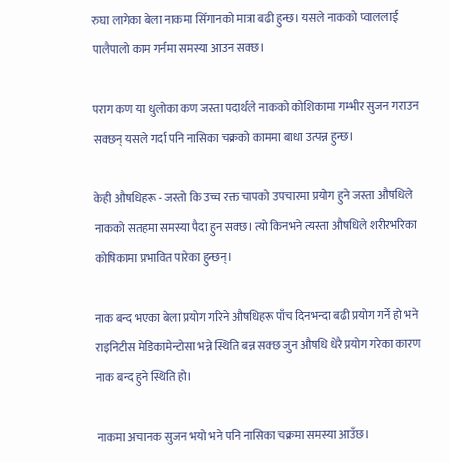रुघा लागेका बेला नाकमा सिँगानको मात्रा बढी हुन्छ। यसले नाकको प्वाललाई पालैपालो काम गर्नमा समस्या आउन सक्छ।

पराग कण या धुलोका कण जस्ता पदार्थले नाकको कोशिकामा गम्भीर सुजन गराउन सक्छन् यसले गर्दा पनि नासिका चक्रको काममा बाधा उत्पन्न हुन्छ।

केही औषधिहरू - जस्तो कि उच्च रक्त चापको उपचारमा प्रयोग हुने जस्ता औषधिले नाकको सतहमा समस्या पैदा हुन सक्छ। त्यो किनभने त्यस्ता औषधिले शरीरभरिका कोषिकामा प्रभावित पारेका हुन्छन्।

नाक बन्द भएका बेला प्रयोग गरिने औषधिहरू पाँच दिनभन्दा बढी प्रयोग गर्ने हो भने राइनिटीस मेडिकामेन्टोसा भन्ने स्थिति बन्न सक्छ जुन औषधि धेरै प्रयोग गरेका कारण नाक बन्द हुने स्थिति हो।

नाकमा अचानक सुजन भयो भने पनि नासिका चक्रमा समस्या आउँछ।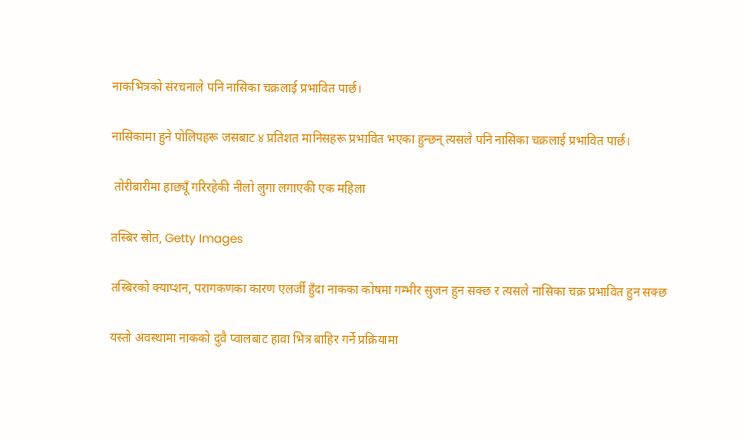नाकभित्रको संरचनाले पनि नासिका चक्रलाई प्रभावित पार्छ।

नासिकामा हुने पोलिपहरू जसबाट ४ प्रतिशत मानिसहरू प्रभावित भएका हुन्छन् त्यसले पनि नासिका चक्रलाई प्रभावित पार्छ।

 तोरीबारीमा हाछ्यूँ गरिरहेकी नीलो लुगा लगाएकी एक महिला

तस्बिर स्रोत, Getty Images

तस्बिरको क्याप्शन, परागकणका कारण एलर्जी हुँदा नाकका कोषमा गम्भीर सुजन हुन सक्छ र त्यसले नासिका चक्र प्रभावित हुन सक्छ

यस्तो अवस्थामा नाकको दुवै प्वालबाट हावा भित्र बाहिर गर्ने प्रक्रियामा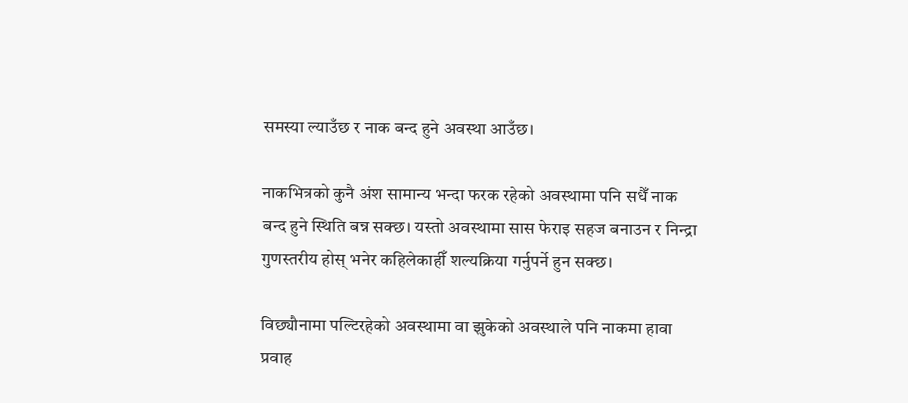समस्या ल्याउँछ र नाक बन्द हुने अवस्था आउँछ।

नाकभित्रको कुनै अंश सामान्य भन्दा फरक रहेको अवस्थामा पनि सधैँ नाक बन्द हुने स्थिति बन्न सक्छ। यस्तो अवस्थामा सास फेराइ सहज बनाउन र निन्द्रा गुणस्तरीय होस् भनेर कहिलेकाहीँ शल्यक्रिया गर्नुपर्ने हुन सक्छ।

विछ्यौनामा पल्टिरहेको अवस्थामा वा झुकेको अवस्थाले पनि नाकमा हावा प्रवाह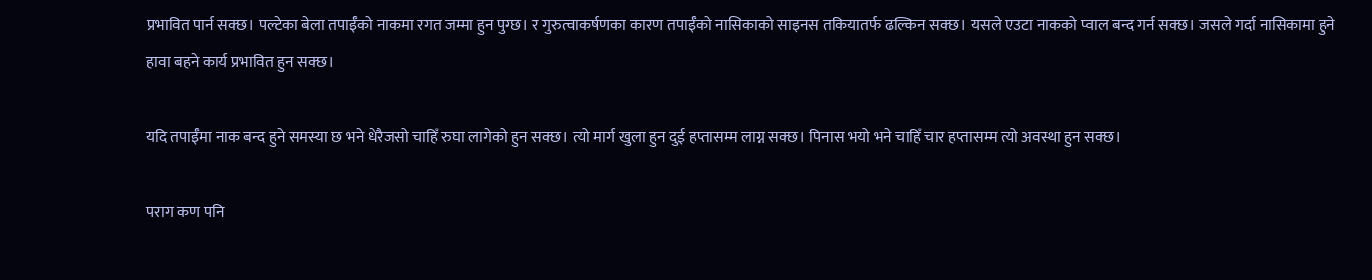प्रभावित पार्न सक्छ। पल्टेका बेला तपाईँको नाकमा रगत जम्मा हुन पुग्छ। र गुरुत्वाकर्षणका कारण तपाईँको नासिकाको साइनस तकियातर्फ ढल्किन सक्छ। यसले एउटा नाकको प्वाल बन्द गर्न सक्छ। जसले गर्दा नासिकामा हुने हावा बहने कार्य प्रभावित हुन सक्छ।

यदि तपाईँमा नाक बन्द हुने समस्या छ भने धेरैजसो चाहिँ रुघा लागेको हुन सक्छ। त्यो मार्ग खुला हुन दुई हप्तासम्म लाग्न सक्छ। पिनास भयो भने चाहिँ चार हप्तासम्म त्यो अवस्था हुन सक्छ।

पराग कण पनि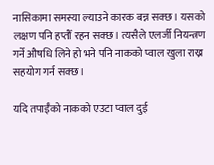नासिकामा समस्या ल्याउने कारक बन्न सक्छ। यसको लक्षण पनि हप्तौँ रहन सक्छ। त्यसैले एलर्जी नियन्त्रण गर्ने औषधि लिने हो भने पनि नाकको प्वाल खुला राख्न सहयोग गर्न सक्छ।

यदि तपाईँको नाकको एउटा प्वाल दुई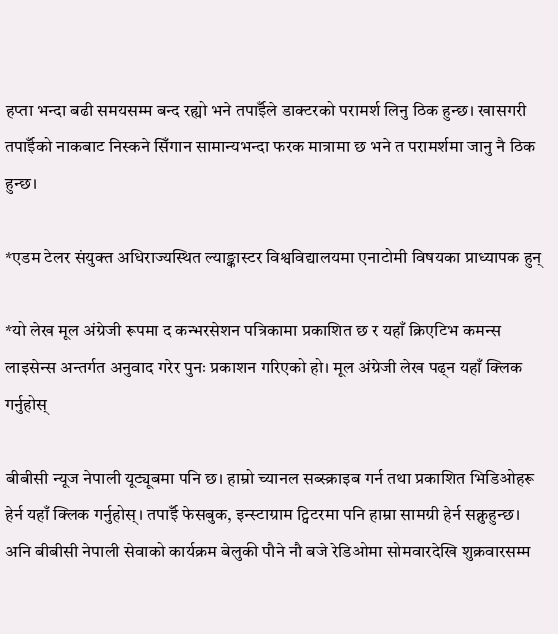हप्ता भन्दा बढी समयसम्म बन्द रह्यो भने तपाईँले डाक्टरको परामर्श लिनु ठिक हुन्छ। खासगरी तपाईँको नाकबाट निस्कने सिँगान सामान्यभन्दा फरक मात्रामा छ भने त परामर्शमा जानु नै ठिक हुन्छ।

*एडम टेलर संयुक्त अधिराज्यस्थित ल्याङ्कास्टर विश्वविद्यालयमा एनाटोमी विषयका प्राध्यापक हुन्

*यो लेख मूल अंग्रेजी रूपमा द कन्भरसेशन पत्रिकामा प्रकाशित छ र यहाँ क्रिएटिभ कमन्स लाइसेन्स अन्तर्गत अनुवाद गरेर पुनः प्रकाशन गरिएको हो। मूल अंग्रेजी लेख पढ्न यहाँ क्लिक गर्नुहोस्

बीबीसी न्यूज नेपाली यूट्यूबमा पनि छ। हाम्रो च्यानल सब्स्क्राइब गर्न तथा प्रकाशित भिडिओहरू हेर्न यहाँ क्लिक गर्नुहोस्। तपाईँ फेसबुक, इन्स्टाग्राम ट्विटरमा पनि हाम्रा सामग्री हेर्न सक्नुहुन्छ। अनि बीबीसी नेपाली सेवाको कार्यक्रम बेलुकी पौने नौ बजे रेडिओमा सोमवारदेखि शुक्रवारसम्म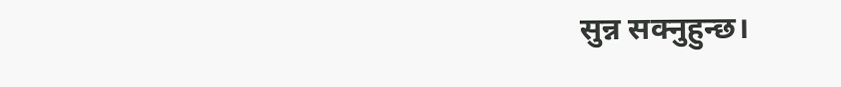सुन्न सक्नुहुन्छ।